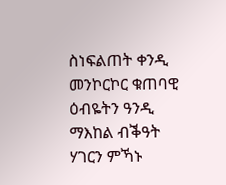ስነፍልጠት ቀንዲ መንኮርኮር ቁጠባዊ ዕብዬትን ዓንዲ ማእከል ብቕዓት ሃገርን ምኻኑ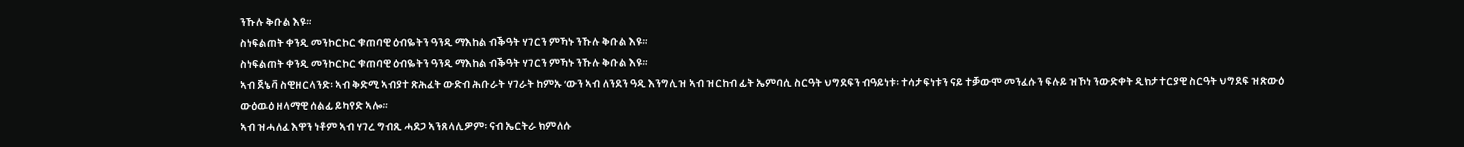ንኹሉ ቅቡል እዩ።
ስነፍልጠት ቀንዲ መንኮርኮር ቁጠባዊ ዕብዬትን ዓንዲ ማእከል ብቕዓት ሃገርን ምኻኑ ንኹሉ ቅቡል እዩ።
ስነፍልጠት ቀንዲ መንኮርኮር ቁጠባዊ ዕብዬትን ዓንዲ ማእከል ብቕዓት ሃገርን ምኻኑ ንኹሉ ቅቡል እዩ።
ኣብ ጀኔቫ ስዊዘርላንድ፡ ኣብ ቅድሚ ኣብያተ ጽሕፈት ውድብ ሕቡራት ሃገራት ከምኡ ‘ውን ኣብ ለንደን ዓዲ እንግሊዝ ኣብ ዝርከብ ፊት ኤምባሲ ስርዓት ህግደፍን ብዓይነቱ፡ ተሳታፍነቱን ናይ ተቓውሞ መንፈሱን ፍሉይ ዝኾነ ንውድቀት ዲክታተርያዊ ስርዓት ህግደፍ ዝጽውዕ ውዕዉዕ ዘላማዊ ሰልፊ ይካየድ ኣሎ።
ኣብ ዝሓለፈ እዋን ነቶም ኣብ ሃገረ ግብጺ ሓደጋ ኣንጸላሊዎም፡ ናብ ኤርትራ ክምለሱ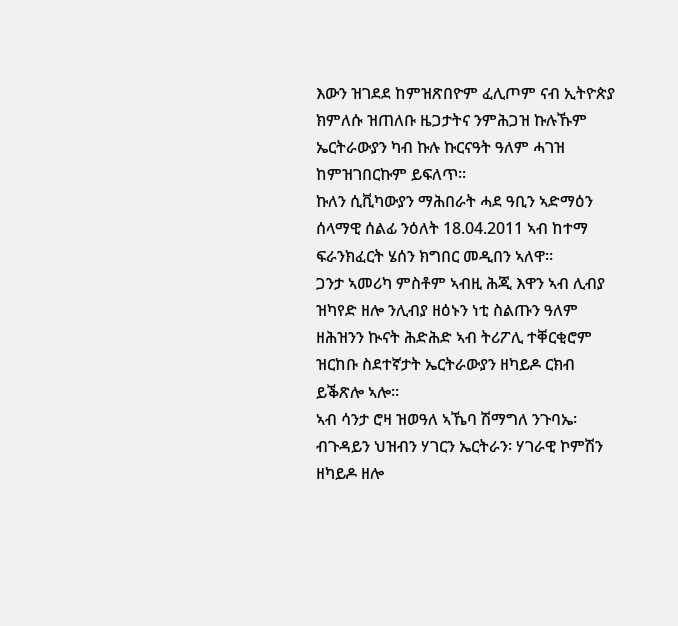እውን ዝገደደ ከምዝጽበዮም ፈሊጦም ናብ ኢትዮጵያ ክምለሱ ዝጠለቡ ዜጋታትና ንምሕጋዝ ኩሉኹም ኤርትራውያን ካብ ኩሉ ኩርናዓት ዓለም ሓገዝ ከምዝገበርኩም ይፍለጥ።
ኩለን ሲቪካውያን ማሕበራት ሓደ ዓቢን ኣድማዕን ሰላማዊ ሰልፊ ንዕለት 18.04.2011 ኣብ ከተማ ፍራንክፈርት ሄሰን ክግበር መዲበን ኣለዋ።
ጋንታ ኣመሪካ ምስቶም ኣብዚ ሕጂ እዋን ኣብ ሊብያ ዝካየድ ዘሎ ንሊብያ ዘዕኑን ነቲ ስልጡን ዓለም ዘሕዝንን ኲናት ሕድሕድ ኣብ ትሪፖሊ ተቐርቂሮም ዝርከቡ ስደተኛታት ኤርትራውያን ዘካይዶ ርክብ ይቕጽሎ ኣሎ።
ኣብ ሳንታ ሮዛ ዝወዓለ ኣኼባ ሽማግለ ንጉባኤ፡ ብጉዳይን ህዝብን ሃገርን ኤርትራን፡ ሃገራዊ ኮምሽን ዘካይዶ ዘሎ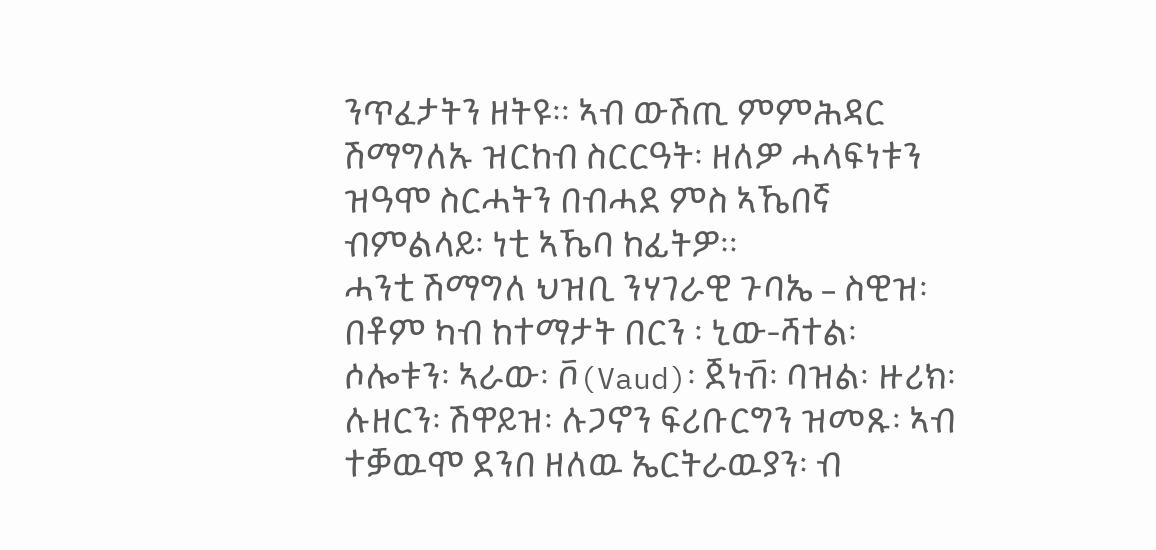ንጥፈታትን ዘትዩ። ኣብ ውሽጢ ምምሕዳር ሽማግለኡ ዝርከብ ስርርዓት፡ ዘለዎ ሓላፍነቱን ዝዓሞ ስርሓትን በብሓደ ምስ ኣኼበኛ ብምልላይ፡ ነቲ ኣኼባ ከፊትዎ።
ሓንቲ ሽማግለ ህዝቢ ንሃገራዊ ጉባኤ – ስዊዝ፡ በቶም ካብ ከተማታት በርን ፡ ኒው-ሻተል፡ ሶሎቱን፡ ኣራው፡ ቮ(Vaud)፡ ጀነቭ፡ ባዝል፡ ዙሪክ፡ ሉዘርን፡ ሽዋይዝ፡ ሉጋኖን ፍሪቡርግን ዝመጹ፡ ኣብ ተቓዉሞ ደንበ ዘለዉ ኤርትራዉያን፡ ብ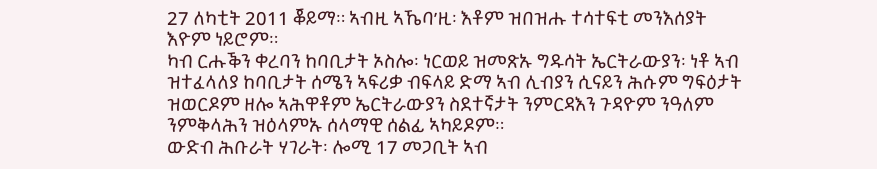27 ለካቲት 2011 ቖይማ። ኣብዚ ኣኼባ’ዚ፡ እቶም ዝበዝሑ ተሳተፍቲ መንእሰያት እዮም ነይሮም።
ካብ ርሑቕን ቀረባን ከባቢታት ኦስሎ፡ ነርወይ ዝመጽኡ ግዱሳት ኤርትራውያን፡ ነቶ ኣብ ዝተፈላለያ ከባቢታት ሰሜን ኣፍሪቃ ብፍላይ ድማ ኣብ ሊብያን ሲናይን ሕሱም ግፍዕታት ዝወርዶም ዘሎ ኣሕዋቶም ኤርትራውያን ስደተኛታት ንምርዳእን ጉዳዮም ንዓለም ንምቅላሕን ዝዕላምኡ ሰላማዊ ሰልፊ ኣካይዶም።
ውድብ ሕቡራት ሃገራት፡ ሎሚ 17 መጋቢት ኣብ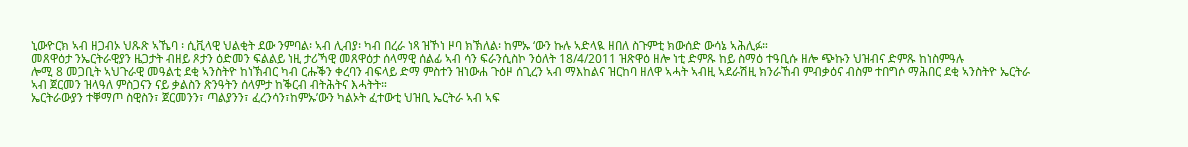ኒውዮርክ ኣብ ዘጋብኦ ህጹጽ ኣኼባ ፡ ሲቪላዊ ህልቂት ደው ንምባል፡ ኣብ ሊብያ፡ ካብ በረራ ነጻ ዝኾነ ዞባ ክኽለል፡ ከምኡ ‘ውን ኩሉ ኣድላዪ ዘበለ ስጉምቲ ክውሰድ ውሳኔ ኣሕሊፉ።
መጸዋዕታ ንኤርትራዊያን ዜጋታት ብዘይ ጾታን ዕድመን ፍልልይ ነዚ ታሪኻዊ መጸዋዕታ ሰላማዊ ሰልፊ ኣብ ሳን ፍራንሲስኮ ንዕለት 18/4/2011 ዝጽዋዕ ዘሎ ነቲ ድምጹ ከይ ስማዕ ተዓቢሱ ዘሎ ጭኩን ህዝብና ድምጹ ከነስምዓሉ
ሎሚ 8 መጋቢት ኣህጉራዊ መዓልቲ ደቂ ኣንስትዮ ከነኽብር ካብ ርሑቕን ቀረባን ብፍላይ ድማ ምስተን ዝነውሐ ጉዕዞ ሰጊረን ኣብ ማእከልና ዝርከባ ዘለዋ ኣሓት ኣብዚ ኣደራሽዚ ክንራኸብ ምብቃዕና ብስም ተበግሶ ማሕበር ደቂ ኣንስትዮ ኤርትራ ኣብ ጀርመን ዝላዓለ ምስጋናን ናይ ቃልስን ጽንዓትን ሰላምታ ከቕርብ ብትሕትና እሓትት።
ኤርትራውያን ተቐማጦ ስዊስን፣ ጀርመንን፣ ጣልያንን፣ ፈረንሳን፣ከምኡ’ውን ካልኦት ፈተውቲ ህዝቢ ኤርትራ ኣብ ኣፍ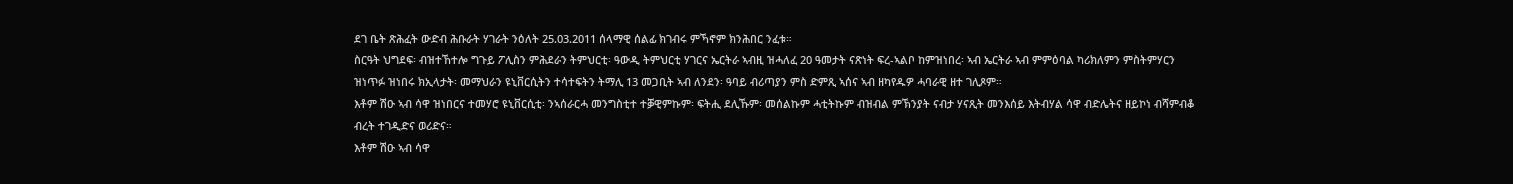ደገ ቤት ጽሕፈት ውድብ ሕቡራት ሃገራት ንዕለት 25.03.2011 ሰላማዊ ሰልፊ ክገብሩ ምኻኖም ክንሕበር ንፈቱ።
ስርዓት ህግደፍ፡ ብዝተኸተሎ ግጉይ ፖሊስን ምሕደራን ትምህርቲ፡ ዓውዲ ትምህርቲ ሃገርና ኤርትራ ኣብዚ ዝሓለፈ 20 ዓመታት ናጽነት ፍረ-ኣልቦ ከምዝነበረ፡ ኣብ ኤርትራ ኣብ ምምዕባል ካሪክለምን ምስትምሃርን ዝነጥፉ ዝነበሩ ክኢላታት፡ መማህራን ዩኒቨርሲትን ተሳተፍትን ትማሊ 13 መጋቢት ኣብ ለንደን፡ ዓባይ ብሪጣያን ምስ ድምጺ ኣሰና ኣብ ዘካየዱዎ ሓባራዊ ዘተ ገሊጾም።
እቶም ሽዑ ኣብ ሳዋ ዝነበርና ተመሃሮ ዩኒቨርሲቲ፡ ንኣሰራርሓ መንግስቲተ ተቓዊምኩም፡ ፍትሒ ደሊኹም፡ መሰልኩም ሓቲትኩም ብዝብል ምኽንያት ናብታ ሃናጺት መንእሰይ እትብሃል ሳዋ ብድሌትና ዘይኮነ ብሻምብቆ ብረት ተገዲድና ወሪድና።
እቶም ሽዑ ኣብ ሳዋ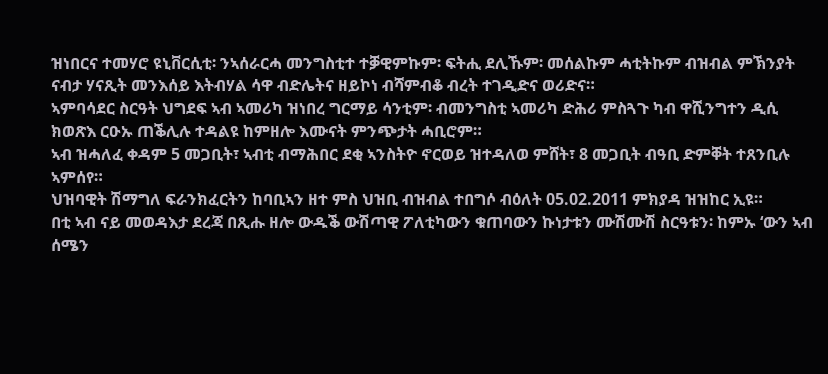ዝነበርና ተመሃሮ ዩኒቨርሲቲ፡ ንኣሰራርሓ መንግስቲተ ተቓዊምኩም፡ ፍትሒ ደሊኹም፡ መሰልኩም ሓቲትኩም ብዝብል ምኽንያት ናብታ ሃናጺት መንእሰይ እትብሃል ሳዋ ብድሌትና ዘይኮነ ብሻምብቆ ብረት ተገዲድና ወሪድና።
ኣምባሳደር ስርዓት ህግደፍ ኣብ ኣመሪካ ዝነበረ ግርማይ ሳንቲም፡ ብመንግስቲ ኣመሪካ ድሕሪ ምስጓጉ ካብ ዋሺንግተን ዲሲ ክወጽእ ርዑኡ ጠቕሊሉ ተዳልዩ ከምዘሎ እሙናት ምንጭታት ሓቢሮም።
ኣብ ዝሓለፈ ቀዳም 5 መጋቢት፣ ኣብቲ ብማሕበር ደቂ ኣንስትዮ ኖርወይ ዝተዳለወ ምሸት፣ 8 መጋቢት ብዓቢ ድምቐት ተጸንቢሉ ኣምሰየ።
ህዝባዊት ሽማግለ ፍራንክፈርትን ከባቢኣን ዘተ ምስ ህዝቢ ብዝብል ተበግሶ ብዕለት 05.02.2011 ምክያዳ ዝዝከር ኢዩ።
በቲ ኣብ ናይ መወዳእታ ደረጃ በጺሑ ዘሎ ውዱቕ ውሽጣዊ ፖለቲካውን ቁጠባውን ኩነታቱን ሙሽሙሽ ስርዓቱን፡ ከምኡ ‘ውን ኣብ ሰሜን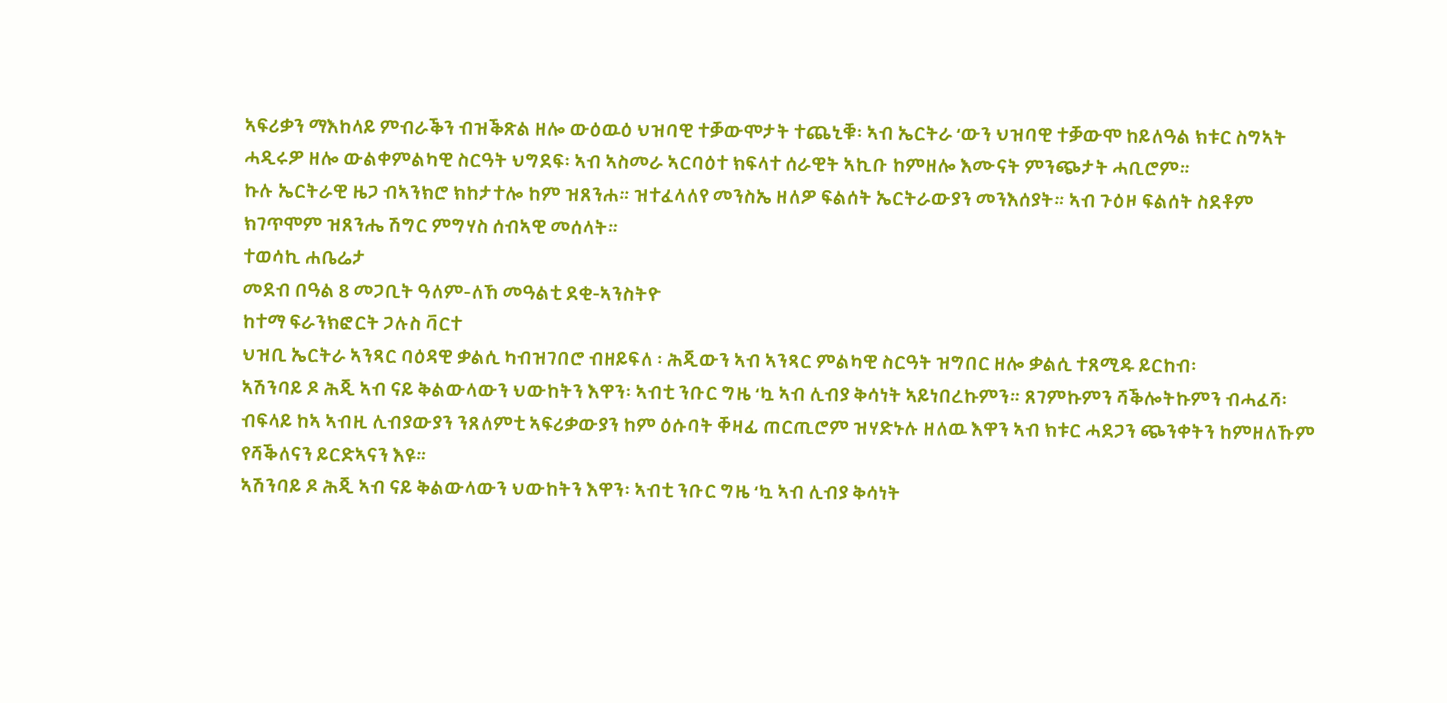ኣፍሪቃን ማእከላይ ምብራቕን ብዝቕጽል ዘሎ ውዕዉዕ ህዝባዊ ተቓውሞታት ተጨኒቑ፡ ኣብ ኤርትራ ‘ውን ህዝባዊ ተቓውሞ ከይለዓል ክቱር ስግኣት ሓዲሩዎ ዘሎ ውልቀምልካዊ ስርዓት ህግደፍ፡ ኣብ ኣስመራ ኣርባዕተ ክፍላተ ሰራዊት ኣኪቡ ከምዘሎ እሙናት ምንጭታት ሓቢሮም።
ኩሉ ኤርትራዊ ዜጋ ብኣንክሮ ክከታተሎ ከም ዝጸንሐ። ዝተፈላለየ መንስኤ ዘለዎ ፍልሰት ኤርትራውያን መንእሰያት። ኣብ ጉዕዞ ፍልሰት ስደቶም ክገጥሞም ዝጸንሔ ሽግር ምግሃስ ሰብኣዊ መሰላት።
ተወሳኪ ሐቤሬታ
መደብ በዓል 8 መጋቢት ዓለም-ለኸ መዓልቲ ደቂ-ኣንስትዮ
ከተማ ፍራንክፎርት ጋሉስ ቫርተ
ህዝቢ ኤርትራ ኣንጻር ባዕዳዊ ቃልሲ ካብዝገበሮ ብዘይፍለ ፡ ሕጂውን ኣብ ኣንጻር ምልካዊ ስርዓት ዝግበር ዘሎ ቃልሲ ተጸሚዱ ይርከብ፡
ኣሽንባይ ዶ ሕጂ ኣብ ናይ ቅልውላውን ህውከትን እዋን፡ ኣብቲ ንቡር ግዜ ‘ኳ ኣብ ሊብያ ቅሳነት ኣይነበረኩምን። ጸገምኩምን ሻቕሎትኩምን ብሓፈሻ፡ ብፍላይ ከኣ ኣብዚ ሊብያውያን ንጸለምቲ ኣፍሪቃውያን ከም ዕሱባት ቐዛፊ ጠርጢሮም ዝሃድኑሉ ዘለዉ እዋን ኣብ ክቱር ሓደጋን ጭንቀትን ከምዘለኹም የሻቕለናን ይርድኣናን እዩ።
ኣሽንባይ ዶ ሕጂ ኣብ ናይ ቅልውላውን ህውከትን እዋን፡ ኣብቲ ንቡር ግዜ ‘ኳ ኣብ ሊብያ ቅሳነት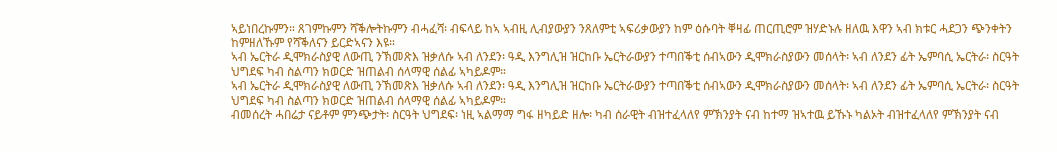ኣይነበረኩምን። ጸገምኩምን ሻቕሎትኩምን ብሓፈሻ፡ ብፍላይ ከኣ ኣብዚ ሊብያውያን ንጸለምቲ ኣፍሪቃውያን ከም ዕሱባት ቐዛፊ ጠርጢሮም ዝሃድኑሉ ዘለዉ እዋን ኣብ ክቱር ሓደጋን ጭንቀትን ከምዘለኹም የሻቕለናን ይርድኣናን እዩ።
ኣብ ኤርትራ ዲሞክራስያዊ ለውጢ ንኽመጽእ ዝቃለሱ ኣብ ለንደን፡ ዓዲ እንግሊዝ ዝርከቡ ኤርትራውያን ተጣበቕቲ ሰብኣውን ዲሞክራስያውን መሰላት፡ ኣብ ለንደን ፊት ኤምባሲ ኤርትራ፡ ስርዓት ህግደፍ ካብ ስልጣን ክወርድ ዝጠልብ ሰላማዊ ሰልፊ ኣካይዶም።
ኣብ ኤርትራ ዲሞክራስያዊ ለውጢ ንኽመጽእ ዝቃለሱ ኣብ ለንደን፡ ዓዲ እንግሊዝ ዝርከቡ ኤርትራውያን ተጣበቕቲ ሰብኣውን ዲሞክራስያውን መሰላት፡ ኣብ ለንደን ፊት ኤምባሲ ኤርትራ፡ ስርዓት ህግደፍ ካብ ስልጣን ክወርድ ዝጠልብ ሰላማዊ ሰልፊ ኣካይዶም።
ብመሰረት ሓበሬታ ናይቶም ምንጭታት፡ ስርዓት ህግደፍ፡ ነዚ ኣልማማ ግፋ ዘካይድ ዘሎ፡ ካብ ሰራዊት ብዝተፈላለየ ምኽንያት ናብ ከተማ ዝኣተዉ ይኹኑ ካልኦት ብዝተፈላለየ ምኽንያት ናብ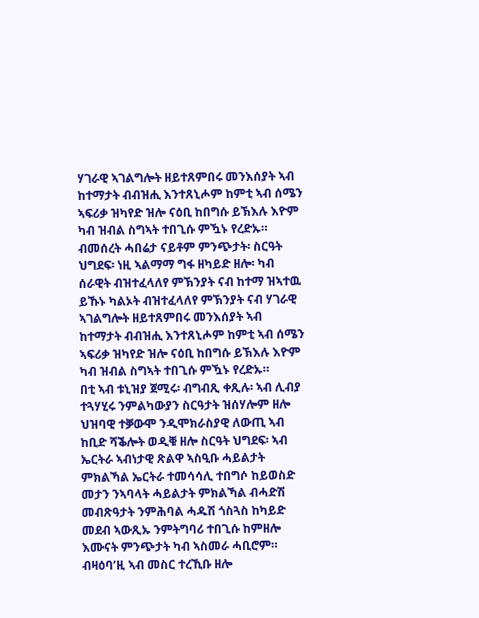ሃገራዊ ኣገልግሎት ዘይተጸምበሩ መንእሰያት ኣብ ከተማታት ብብዝሒ እንተጸኒሖም ከምቲ ኣብ ሰሜን ኣፍሪቃ ዝካየድ ዝሎ ናዕቢ ከበግሱ ይኽእሉ እዮም ካብ ዝብል ስግኣት ተበጊሱ ምዃኑ የረድኡ።
ብመሰረት ሓበሬታ ናይቶም ምንጭታት፡ ስርዓት ህግደፍ፡ ነዚ ኣልማማ ግፋ ዘካይድ ዘሎ፡ ካብ ሰራዊት ብዝተፈላለየ ምኽንያት ናብ ከተማ ዝኣተዉ ይኹኑ ካልኦት ብዝተፈላለየ ምኽንያት ናብ ሃገራዊ ኣገልግሎት ዘይተጸምበሩ መንእሰያት ኣብ ከተማታት ብብዝሒ እንተጸኒሖም ከምቲ ኣብ ሰሜን ኣፍሪቃ ዝካየድ ዝሎ ናዕቢ ከበግሱ ይኽእሉ እዮም ካብ ዝብል ስግኣት ተበጊሱ ምዃኑ የረድኡ።
በቲ ኣብ ቱኒዝያ ጀሚሩ፡ ብግብጺ ቀጺሉ፡ ኣብ ሊብያ ተጓሃሂሩ ንምልካውያን ስርዓታት ዝሰሃሎም ዘሎ ህዝባዊ ተቓውሞ ንዲሞክራስያዊ ለውጢ ኣብ ከቢድ ሻቕሎት ወዲቑ ዘሎ ስርዓት ህግደፍ፡ ኣብ ኤርትራ ኣብነታዊ ጽልዋ ኣስዒቡ ሓይልታት ምክልኻል ኤርትራ ተመሳሳሊ ተበግሶ ከይወስድ መታን ንኣባላት ሓይልታት ምክልኻል ብሓድሽ መብጽዓታት ንምሕባል ሓዱሽ ጎስጓስ ከካይድ መደብ ኣውጺኡ ንምትግባሪ ተበጊሱ ከምዘሎ እሙናት ምንጭታት ካብ ኣስመራ ሓቢሮም።
ብዛዕባ’ዚ ኣብ መስር ተረኺቡ ዘሎ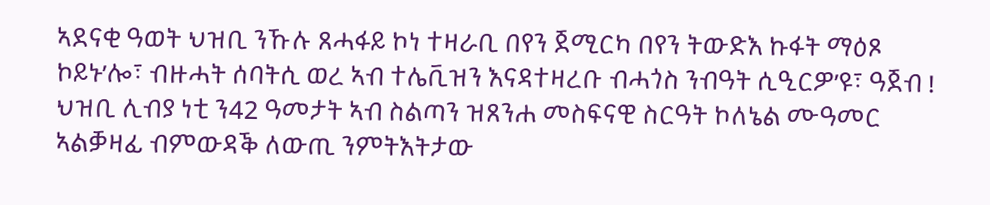ኣደናቂ ዓወት ህዝቢ ንኹሉ ጸሓፋይ ኮነ ተዛራቢ በየን ጀሚርካ በየን ትውድእ ኩፋት ማዕጾ ኮይኑ’ሎ፣ ብዙሓት ሰባትሲ ወረ ኣብ ተሌቪዝን እናዳተዛረቡ ብሓጎስ ንብዓት ሲዒርዎ’ዩ፣ ዓጀብ !
ህዝቢ ሊብያ ነቲ ን42 ዓመታት ኣብ ስልጣን ዝጸንሐ መስፍናዊ ስርዓት ኮለኔል ሙዓመር ኣልቓዛፊ ብምውዳቕ ለውጢ ንምትእትታው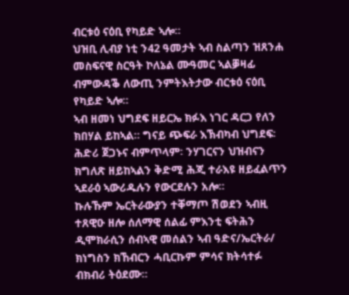ብርቱዕ ናዕቢ የካይድ ኣሎ።
ህዝቢ ሊብያ ነቲ ን42 ዓመታት ኣብ ስልጣን ዝጸንሐ መስፍናዊ ስርዓት ኮለኔል ሙዓመር ኣልቓዛፊ ብምውዳቕ ለውጢ ንምትእትታው ብርቱዕ ናዕቢ የካይድ ኣሎ።
ኣብ ዘመነ ህግደፍ ዘይርኤ ክፉእ ነገር ዳርጋ የለን ክበሃል ይከኣል። ግናይ ጭፍራ እኽብካብ ህግደፍ፡ ሕድሪ ጀጋኑና ብምጥላም፡ ንሃገርናን ህዝብናን ክግለጽ ዘይከኣልን ቅድሚ ሕጂ ተራእዩ ዘይፈልጥን ኣደራዕ ኣውሪዱሉን የውርደሉን አሎ።
ኩሉኹም ኤርትራውያን ተቐማጦ ሽወደን ኣብዚ ተጸዊዑ ዘሎ ሰለማዊ ሰልፊ ምእንቲ ፍትሕን ዲሞክራሲን ሰብኣዊ መሰልን ኣብ ዓድና/ኤርትራ/ ክነግስን ክኸብርን ሓቢርኩም ምሳና ክትሳተፉ ብክብሪ ትዕደሙ።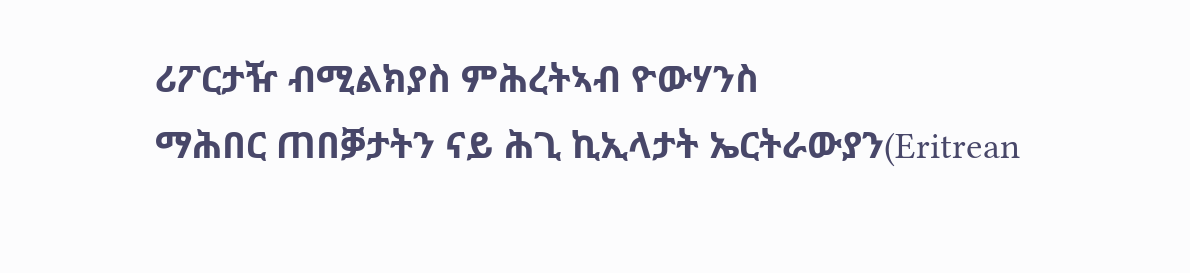ሪፖርታዥ ብሚልክያስ ምሕረትኣብ ዮውሃንስ
ማሕበር ጠበቓታትን ናይ ሕጊ ኪኢላታት ኤርትራውያን(Eritrean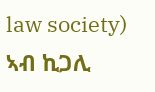law society) ኣብ ኪጋሊ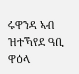ሩዋንዳ ኣብ ዝተኻየደ ዓቢ ዋዕላ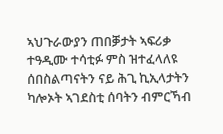ኣህጉራውያን ጠበቓታት ኣፍሪቃ ተዓዲሙ ተሳቲፉ ምስ ዝተፈላለዩ ሰበስልጣናትን ናይ ሕጊ ኪኢላታትን ካሎኦት ኣገደስቲ ሰባትን ብምርኻብ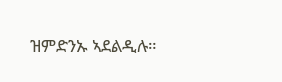ዝምድንኡ ኣደልዲሉ።